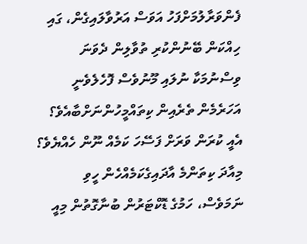ފެންވަރާލުމަށްފަހު އަވަސް އަރުވާލައިގެން، ގައި ހިއްކަން ބޭނުންކުރި ތުވާލިން ދެވަނަ ވިސްނުމަކާ ނުލައި މޫނުވެސް ފޮހެލެވެނީ އަހަރެމެން ތެރެއިން ކިތައްމީހުންނަށްބާއެވެ؟
އެއީ ކުރަން ވަރަށް ފަސޭހަ ކަމެއް ނޫން ހެއްޔެވެ؟
މިއާދަ ކިތަންމެ އާދައިގެކަމެއްހެން ހީވި ނަމަވެސް، ހަމުގެ ޑޮކްޓަރުން ބުނާގޮތުން މިއީ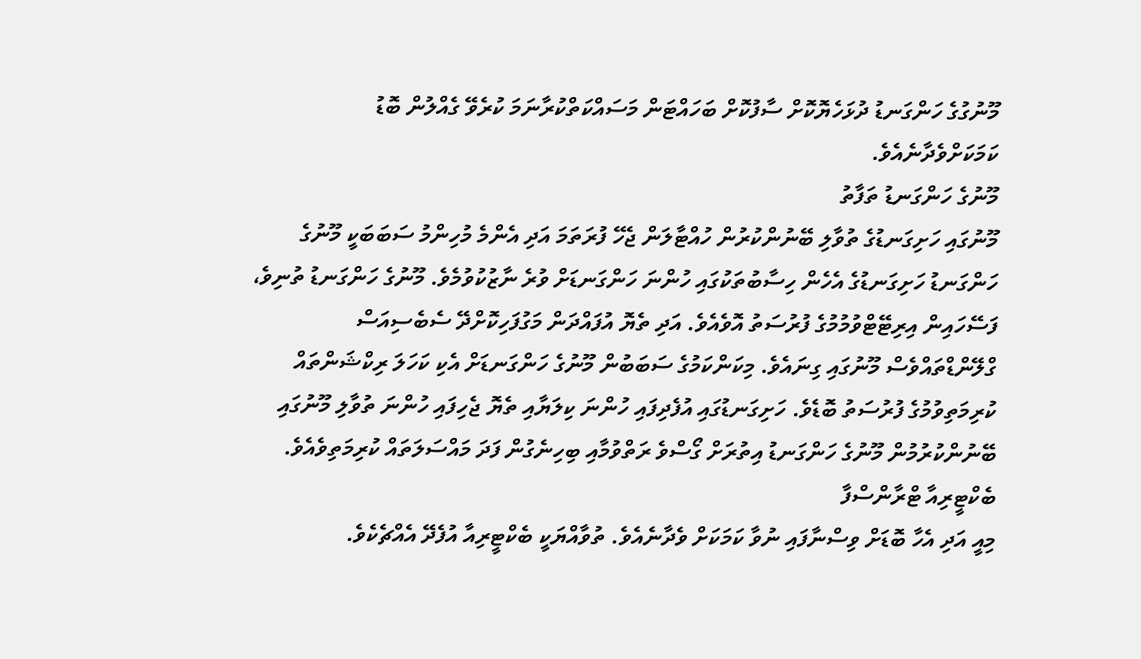މޫނުގުގެ ހަންގަނޑު ދުޅަހެޔޮކޮށް ސާފުކޮށް ބަހައްޓަން މަސައްކަތްކުރާނަމަ ކުރެވޭ ގެއްލުން ބޮޑު ކަމަކަށްވެދާނެއެވެ.
މޫނުގެ ހަންގަނޑު ތަފާތު
މޫނުގައި ހަށިގަނޑުގެ ތުވާލި ބޭނުންކުރުން ހުއްޓާލަން ޖެހޭ ފުރަތަމަ އަދި އެންމެ މުހިންމު ސަބަބަކީ މޫނުގެ ހަންގަނޑު ހަށިގަނޑުގެ އެހެން ހިސާބުތަކުގައި ހުންނަ ހަންގަނޑަށް ވުރެ ނާޒުކުވުމެވެ. މޫނުގެ ހަންގަނޑު ތުނިވެ، ފަސޭހައިން އިރިޓޭޓްވުމުމުގެ ފުރުސަތު އޮވެއެވެ. އަދި ތެޔޮ އުފައްދަން މަގުފަހިކޮށްދޭ ސެބެސިއަސް ގްލޭންޑްތައްވެސް މޫނުގައި ގިނައެވެ. މިކަންކަމުގެ ސަބަބުން މޫނުގެ ހަންގަނޑަށް އެކި ކަހަލަ ރިކްޝަންތައް ކުރިމަތިވުމުގެ ފުރުސަތު ބޮޑެވެ. ހަށިގަނޑުގައި އުފެދިފައި ހުންނަ ކިލަޔާއި ތެޔޮ ޖެހިފައި ހުންނަ ތުވާލި މޫނުގައި ބޭނުންކުރުމުން މޫނުގެ ހަންގަނޑު އިތުރަށް ގޯސްވެ ރަތްވުމާއި ބިހިނެގުން ފަދަ މައްސަލަތައް ކުރިމަތިވެއެވެ.
ބެކްޓީރިއާ ޓްރާންސްފާ
މިއީ އަދި އެހާ ބޮޑަށް ވިސްނާފައި ނުވާ ކަމަކަށް ވެދާނެއެވެ. ތުވާއްޔަކީ ބެކްޓީރިއާ އުފެދޭ އެއްޗެކެވެ.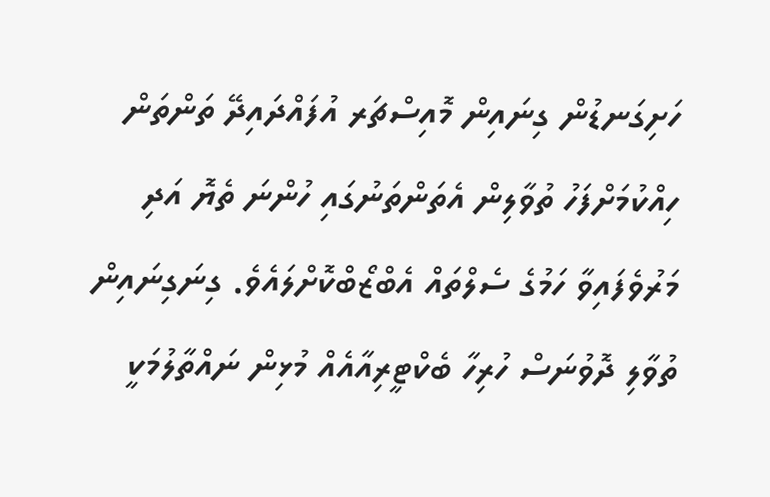ހަށިގަނޑުން ގިނައިން މޮއިސްޗަރ އުފައްދައިދޭ ތަންތަން ހިއްކުމަށްފަހު ތުވާލިން އެތަންތަނުގައި ހުންނަ ތެޔޮ އަދި މަރުވެފައިވާ ހަމުގެ ސެލްތައް އެބްޒޯބްކޮށްލައެވެ. ގިނަގިނައިން ތުވާލި ދޮވުނަސް ހުރިހާ ބެކްޓީރިއާއެއް މުޅިން ނައްތާލުމަކީ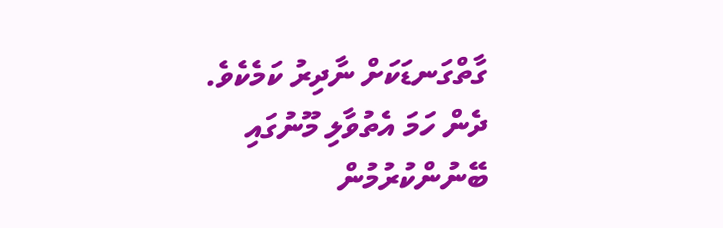ގާތްގަނޑަކަށް ނާދިރު ކަމެކެވެ. ދެން ހަމަ އެތުވާލި މޫނުގައި ބޭނުންކުރުމުން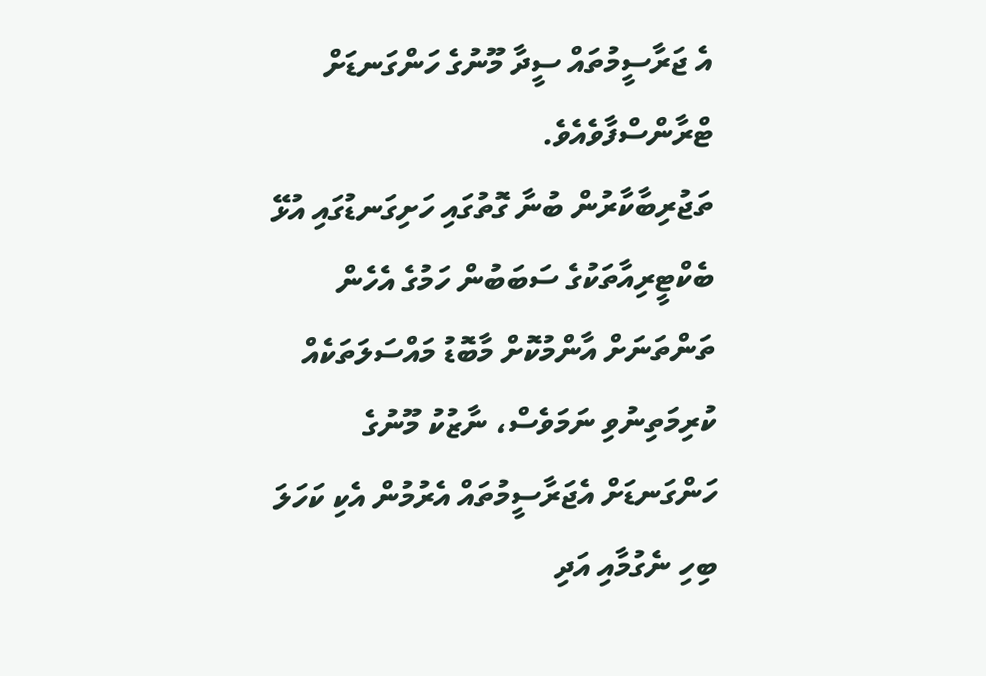އެ ޖަރާސީމުތައް ސީދާ މޫނުގެ ހަންގަނޑަށް ޓްރާންސްފާވެއެވެ.
ތަޖުރިބާކާރުން ބުނާ ގޮތުގައި ހަށިގަނޑުގައި އުޅޭ ބެކްޓީރިއާތަކުގެ ސަބަބުން ހަމުގެ އެހެން ތަންތަނަށް އާންމުކޮށް މާބޮޑު މައްސަލަތަކެއް ކުރިމަތިނުވި ނަމަވެސް، ނާޒުކު މޫނުގެ ހަންގަނޑަށް އެޖަރާސީމުތައް އެރުމުން އެކި ކަހަލަ ބިހި ނެގުމާއި އަދި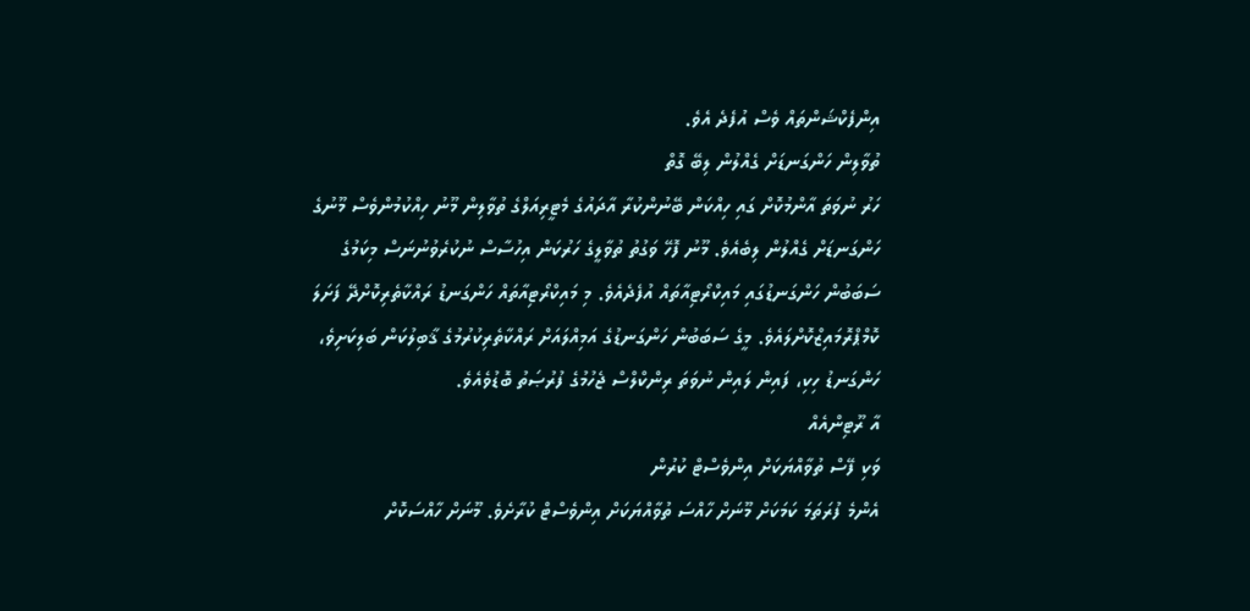އިންފެކްޝަންތައް ވެސް އުފެދެ އެވެ.
ތުވާލިން ހަންގަނޑަށް ގެއްލުން ލިބޭ ގޮތް
ހަރު ނުވަތަ އާންމުކޮށް ގައި ހިއްކަން ބޭނުންކުރާ އާދައުގެ މެޓީރިއަލްގެ ތުވާލިން މޫނު ހިއްކުމުންވެސް މޫނުގެ ހަންގަނޑަށް ގެއްލުން ލިބެއެވެ. މޫނު ފޮހޭ ވަގުތު ތުވާލީގެ ހަރުކަން އިހުސާސް ނުކުރެވުނުނަސް މިކަމުގެ ސަބަބުން ހަންގަނޑުގައި މައިކްރޯޓިއާތައް އުފެދެއެވެ. މި މައިކްރޯޓިއާތައް ހަންގަނޑު ރައްކާތެރިކޮށްދޭ ފަށަލަ ކޮމްޕްރޮމައިޒްކޮށްލައެވެ. މީގެ ސަބަބުން ހަންގަނޑުގެ އަމިއްލައަށް ރައްކާތެރިކުރުމުގެ ޤާބިލުކަން ބަލިކަށިވެ، ހަންގަނޑު ހިކި، ފައިން ލައިން ނުވަތަ ރިންކްލްސް ޖެހުމުގެ ފުރުޞަތު ބޮޑުވެއެވެ.
އާ ރޫޓިންއެއް
ވަކި ފޭސް ތުވާއްޔަކަށް އިންވެސްޓް ކުރުން
އެންމެ ފުރަތަމަ ކަމަކަށް މޫނަށް ހާއްސަ ތުވާއްޔަކަށް އިންވެސްޓް ކުރާށެވެ. މޫނަށް ހާއްސަކޮށް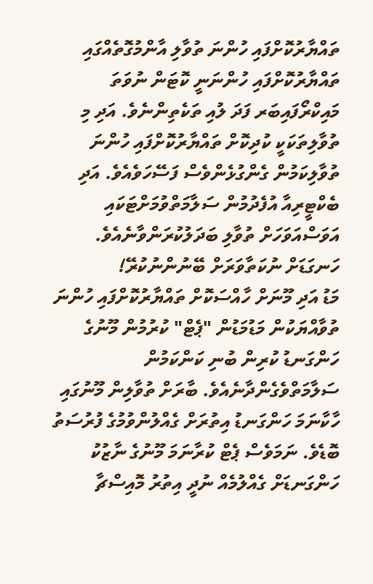ތައްޔާރުކޮށްފައި ހުންނަ ތުވާލި އާންމުގޮތެއްގައި ތައްޔާރުކޮށްފައި ހުންނަނީ ކޮޓަން ނުވަތަ މައިކްރޯފައިބަރ ފަދަ ލުއި ތަކެތިންނެވެ. އަދި މި ތުވާލިތަކަކީ ކުދިކޮށް ތައްޔާރުކޮށްފައި ހުންނަ ތުވާލިކަމުން ގެންގުޅެންވެސް ފަސޭހަވެއެވެ. އަދި ބެކްޓީރިއާ އުފެދުމުން ސަލާމަތްވުމަށްޓަކައި އަވަސްއަވަހަށް ތުވާލި ބަދަލުކުރަންވާނެއެވެ.
ހަނގަޑަށް ނުކަތާވަރަށް ބޭނުންނުކުރޭ!
މަޑު އަދި މޫނަށް ހާއްސަކޮށް ތައްޔާރުކޮށްފައި ހުންނަ ތުވާއްޔަކުން މަޑުމަޑުން "ޕެޓް" ކުރުމުން މޫނުގެ ހަންގަނޑު ކުރިން ބުނި ކަންކަމުން ސަލާމަތްވެގެންދާނެއެވެ. ބާރަށް ތުވާލިން މޫނުގައި ހާކާނަމަ ހަންގަނޑު އިތުރަށް ގެއްލުންވުމުގެ ފުރުސަތު ބޮޑެވެ. ނަމަވެސް ޕެޓް ކުރާނަމަ މޫނުގެ ނާޒުކު ހަންގަނޑަށް ގެއްލުމެއް ނުދީ އިތުރު މޮއިސްޗާ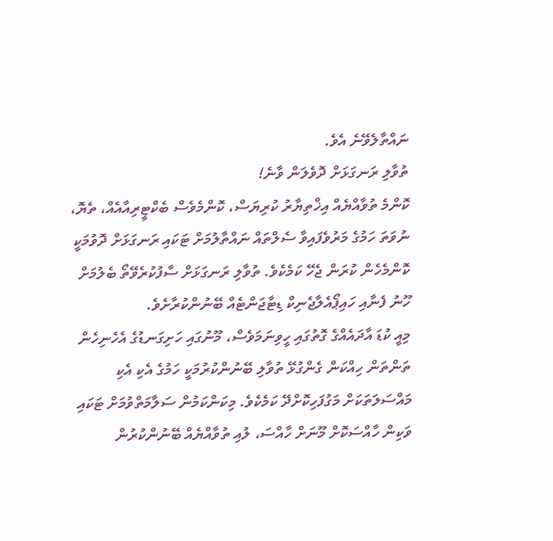ނައްތާލެވޭނެ އެވެ.
ތުވާލި ރަނގަޅަށް ދޮވެލަން ވާނެ!
ކޮންމެ ތުވާއްޔެއް އިޚްތިޔާރު ކުރިޔަސް، ކޮންމެވެސް ބެކްޓީރިއާއެއް، ތެޔޮ، ނުވަތަ ހަމުގެ މަރުވެފައިވާ ސެލްތައް ނައްތާލުމަށް ޓަކައި ރަނގަޅަށް ދޮވުމަކީ ކޮންމެހެން ކުރަން ޖެހޭ ކަމެކެވެ. ތުވާލި ރަނގަޅަށް ސާފުކުރެވޭތޯ ބެލުމަށް ހޫނު ފެނާއި ހައިޕޯއެލާޖެނިކް ޑިޓާޖަންޓެއް ބޭނުންކުރާށެވެ.
މިއީ ކުޑަ އާދައެއްގެ ގޮތުގައި ހީވިނަމަވެސް، މޫނުގައި ހަށިގަނޑުގެ އެހެނިހެން ތަންތަން ހިއްކަން ގެންގުޅޭ ތުވާލި ބޭނުންކުރުމަކީ ހަމުގެ އެކި އެކި މައްސަލަތަކަށް މަގުފަހިކޮށްދޭ ކަމެކެވެ. މިކަންކަމުން ސަލާމަތްވުމަށް ޓަކައި ވަކިން ހާއްސަކޮށް މޫނަށް ހާއްސަ، ލުއި ތުވާއްޔެއް ބޭނުންކުރުން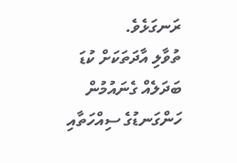ރަނގަޅެވެ.
ތުވާލި އާދަތަކަށް ކުޑަ ބަދަލެއް ގެނައުމުން ހަންގަނޑުގެ ސިއްހަތާއި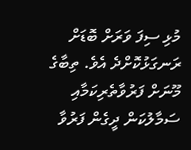މުޅި ސިފަ ވަރަށް ބޮޑަށް ރަނގަޅުކޮށްދެ އެވެ. ތިބާގެ މޫނަށް ފަރުވާތެރިކަމާއި ސަމާލުކަން ދީގެން ފަރުވާ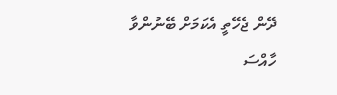ދޭން ޖެހޭތީ އެކަމަށް ބޭނުންވާ ހާއްސަ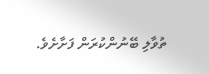ތުވާލި ބޭނުންކުރަން ފަށާށެވެ.